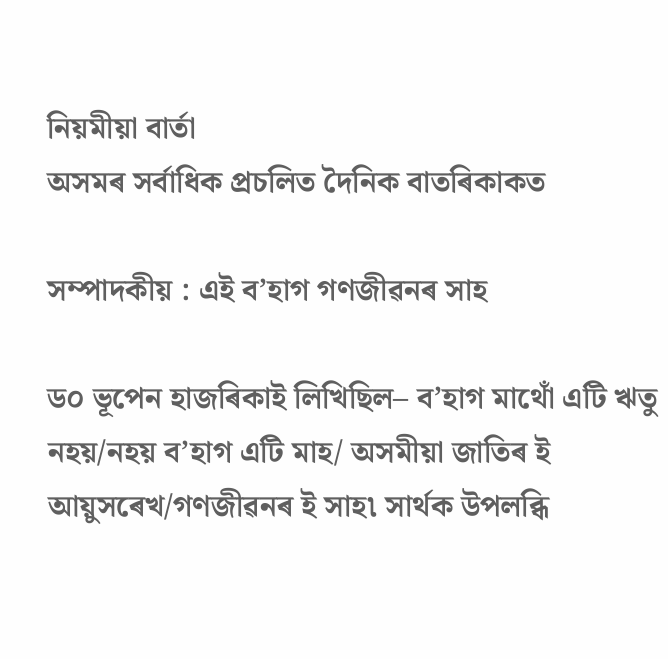নিয়মীয়া বাৰ্তা
অসমৰ সৰ্বাধিক প্ৰচলিত দৈনিক বাতৰিকাকত

সম্পাদকীয় : এই ব’হাগ গণজীৱনৰ সাহ

ড০ ভূপেন হাজৰিকাই লিখিছিল– ব’হাগ মাথোঁ এটি ঋতু নহয়/নহয় ব’হাগ এটি মাহ/ অসমীয়া জাতিৰ ই আয়ুসৰেখ/গণজীৱনৰ ই সাহ৷ সার্থক উপলব্ধি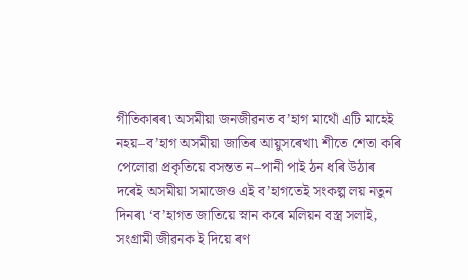গীতিকাৰৰ৷ অসমীয়া জনজীৱনত ব’হাগ মাথোঁ এটি মাহেই নহয়–ব’হাগ অসমীয়া জাতিৰ আয়ুসৰেখা৷ শীতে শেতা কৰি পেলোৱা প্রকৃতিয়ে বসন্তত ন–পানী পাই ঠন ধৰি উঠাৰ দৰেই অসমীয়া সমাজেও এই ব’হাগতেই সংকল্প লয় নতুন দিনৰ৷ ‘ব’হাগত জাতিয়ে স্নান কৰে মলিয়ন বস্ত্র সলাই, সংগ্রামী জীৱনক ই দিয়ে ৰণ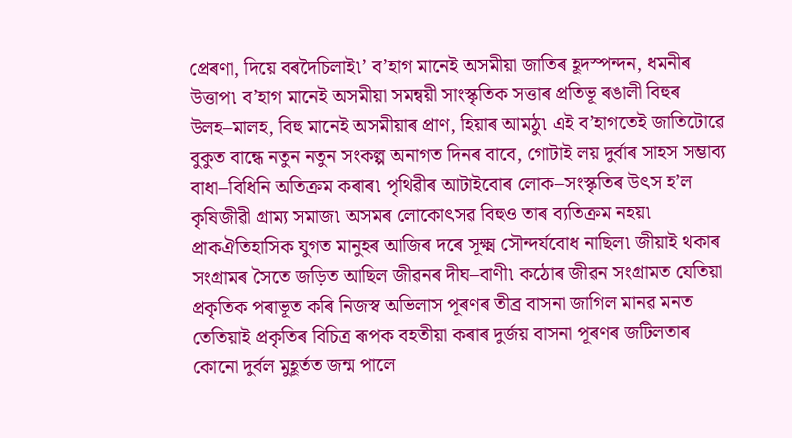প্রেৰণা, দিয়ে বৰদৈচিলাই৷’ ব’হাগ মানেই অসমীয়া জাতিৰ হূদস্পন্দন, ধমনীৰ উত্তাপ৷ ব’হাগ মানেই অসমীয়া সমন্বয়ী সাংস্কৃতিক সত্তাৰ প্রতিভূ ৰঙালী বিহুৰ উলহ–মালহ, বিহু মানেই অসমীয়াৰ প্রাণ, হিয়াৰ আমঠু৷ এই ব’হাগতেই জাতিটোৱে বুকুত বান্ধে নতুন নতুন সংকল্প অনাগত দিনৰ বাবে, গোটাই লয় দুর্বাৰ সাহস সম্ভাব্য বাধা–বিধিনি অতিক্রম কৰাৰ৷ পৃথিৱীৰ আটাইবোৰ লোক–সংস্কৃতিৰ উৎস হ’ল কৃষিজীৱী গ্রাম্য সমাজ৷ অসমৰ লোকোৎসৱ বিহুও তাৰ ব্যতিক্রম নহয়৷ প্রাকঐতিহাসিক যুগত মানুহৰ আজিৰ দৰে সূক্ষ্ম সৌন্দর্যবোধ নাছিল৷ জীয়াই থকাৰ সংগ্রামৰ সৈতে জড়িত আছিল জীৱনৰ দীঘ–বাণী৷ কঠোৰ জীৱন সংগ্রামত যেতিয়া প্রকৃতিক পৰাভূত কৰি নিজস্ব অভিলাস পূৰণৰ তীব্র বাসনা জাগিল মানৱ মনত তেতিয়াই প্রকৃতিৰ বিচিত্র ৰূপক বহতীয়া কৰাৰ দুর্জয় বাসনা পূৰণৰ জটিলতাৰ কোনো দুর্বল মুহূর্তত জন্ম পালে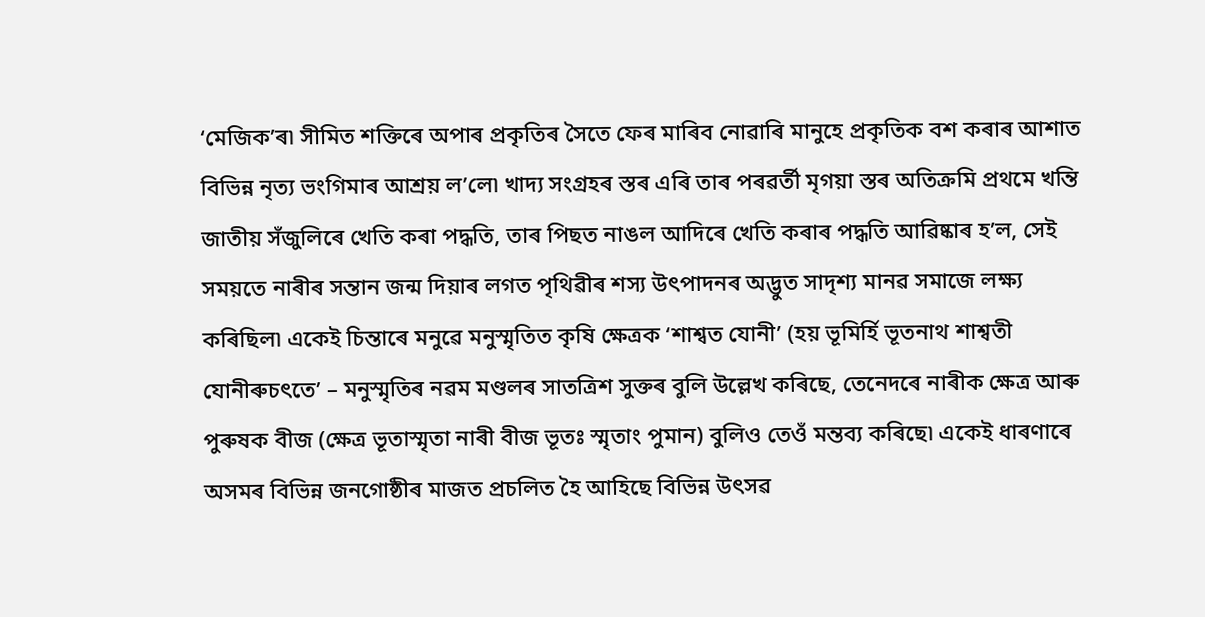‘মেজিক’ৰ৷ সীমিত শক্তিৰে অপাৰ প্রকৃতিৰ সৈতে ফেৰ মাৰিব নোৱাৰি মানুহে প্রকৃতিক বশ কৰাৰ আশাত বিভিন্ন নৃত্য ভংগিমাৰ আশ্রয় ল’লে৷ খাদ্য সংগ্রহৰ স্তৰ এৰি তাৰ পৰৱৰ্তী মৃগয়া স্তৰ অতিক্রমি প্রথমে খন্তি জাতীয় সঁজুলিৰে খেতি কৰা পদ্ধতি, তাৰ পিছত নাঙল আদিৰে খেতি কৰাৰ পদ্ধতি আৱিষ্কাৰ হ’ল, সেই সময়তে নাৰীৰ সন্তান জন্ম দিয়াৰ লগত পৃথিৱীৰ শস্য উৎপাদনৰ অদ্ভুত সাদৃশ্য মানৱ সমাজে লক্ষ্য কৰিছিল৷ একেই চিন্তাৰে মনুৱে মনুস্মৃতিত কৃষি ক্ষেত্রক ‘শাশ্বত যোনী’ (হয় ভূমির্হি ভূতনাথ শাশ্বতী যোনীৰুচৎতে’ – মনুস্মৃতিৰ নৱম মণ্ডলৰ সাতত্রিশ সুক্তৰ বুলি উল্লেখ কৰিছে, তেনেদৰে নাৰীক ক্ষেত্র আৰু পুৰুষক বীজ (ক্ষেত্র ভূতাস্মৃতা নাৰী বীজ ভূতঃ স্মৃতাং পুমান) বুলিও তেওঁ মন্তব্য কৰিছে৷ একেই ধাৰণাৰে অসমৰ বিভিন্ন জনগোষ্ঠীৰ মাজত প্রচলিত হৈ আহিছে বিভিন্ন উৎসৱ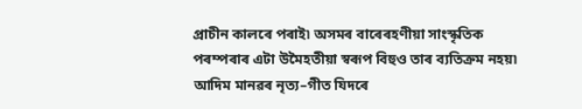প্রাচীন কালৰে পৰাই৷ অসমৰ বাৰেৰহণীয়া সাংস্কৃতিক পৰম্পৰাৰ এটা উমৈহতীয়া স্বৰূপ বিহুও তাৰ ব্যতিক্রম নহয়৷ আদিম মানৱৰ নৃত্য–গীত যিদৰে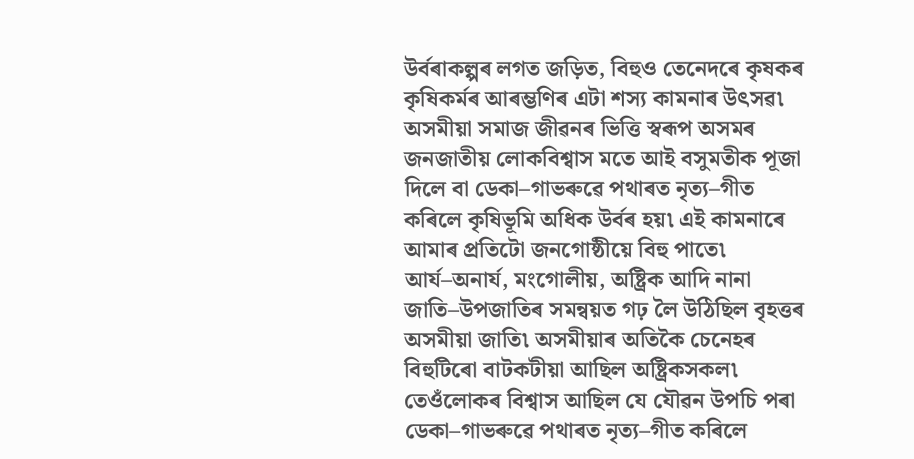উর্বৰাকল্পৰ লগত জড়িত, বিহুও তেনেদৰে কৃষকৰ কৃষিকর্মৰ আৰম্ভণিৰ এটা শস্য কামনাৰ উৎসৱ৷ অসমীয়া সমাজ জীৱনৰ ভিত্তি স্বৰূপ অসমৰ জনজাতীয় লোকবিশ্বাস মতে আই বসুমতীক পূজা দিলে বা ডেকা–গাভৰুৱে পথাৰত নৃত্য–গীত কৰিলে কৃষিভূমি অধিক উর্বৰ হয়৷ এই কামনাৰে আমাৰ প্রতিটো জনগোষ্ঠীয়ে বিহু পাতে৷ আর্য–অনার্য, মংগোলীয়, অষ্ট্রিক আদি নানা জাতি–উপজাতিৰ সমন্বয়ত গঢ় লৈ উঠিছিল বৃহত্তৰ অসমীয়া জাতি৷ অসমীয়াৰ অতিকৈ চেনেহৰ বিহুটিৰো বাটকটীয়া আছিল অষ্ট্রিকসকল৷ তেওঁলোকৰ বিশ্বাস আছিল যে যৌৱন উপচি পৰা ডেকা–গাভৰুৱে পথাৰত নৃত্য–গীত কৰিলে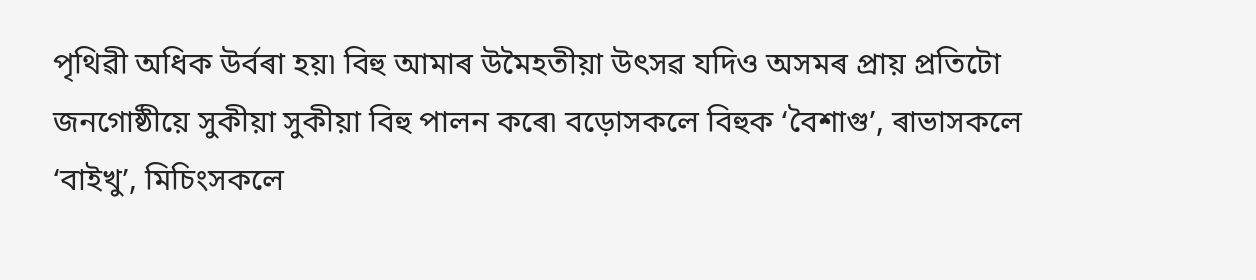পৃথিৱী অধিক উর্বৰা হয়৷ বিহু আমাৰ উমৈহতীয়া উৎসৱ যদিও অসমৰ প্রায় প্রতিটো জনগোষ্ঠীয়ে সুকীয়া সুকীয়া বিহু পালন কৰে৷ বড়োসকলে বিহুক ‘বৈশাগু’, ৰাভাসকলে ‘বাইখু’, মিচিংসকলে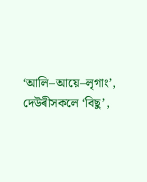‘আলি–আয়ে–লৃগাং’, দেউৰীসকলে ‘বিছু’,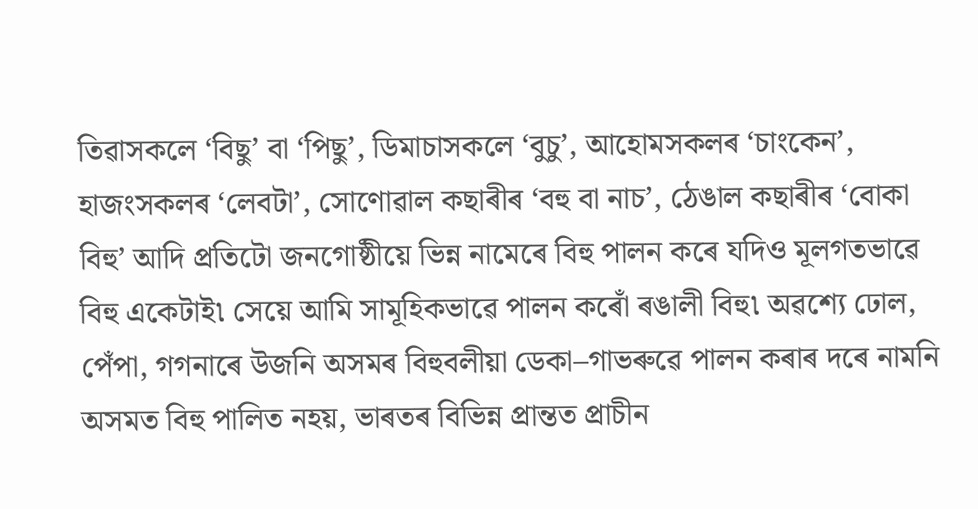তিৱাসকলে ‘বিছু’ বা ‘পিছু’, ডিমাচাসকলে ‘বুচু’, আহোমসকলৰ ‘চাংকেন’, হাজংসকলৰ ‘লেবটা’, সোণোৱাল কছাৰীৰ ‘বহু বা নাচ’, ঠেঙাল কছাৰীৰ ‘বোকা বিহু’ আদি প্রতিটো জনগোষ্ঠীয়ে ভিন্ন নামেৰে বিহু পালন কৰে যদিও মূলগতভাৱে বিহু একেটাই৷ সেয়ে আমি সামূহিকভাৱে পালন কৰোঁ ৰঙালী বিহু৷ অৱশ্যে ঢোল, পেঁপা, গগনাৰে উজনি অসমৰ বিহুবলীয়া ডেকা–গাভৰুৱে পালন কৰাৰ দৰে নামনি অসমত বিহু পালিত নহয়, ভাৰতৰ বিভিন্ন প্রান্তত প্রাচীন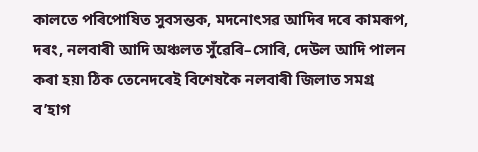কালতে পৰিপোষিত সুবসন্তক, মদনোৎসৱ আদিৰ দৰে কামৰূপ, দৰং, নলবাৰী আদি অঞ্চলত সুঁৱেৰি–সোৰি, দেউল আদি পালন কৰা হয়৷ ঠিক তেনেদৰেই বিশেষকৈ নলবাৰী জিলাত সমগ্র ব’হাগ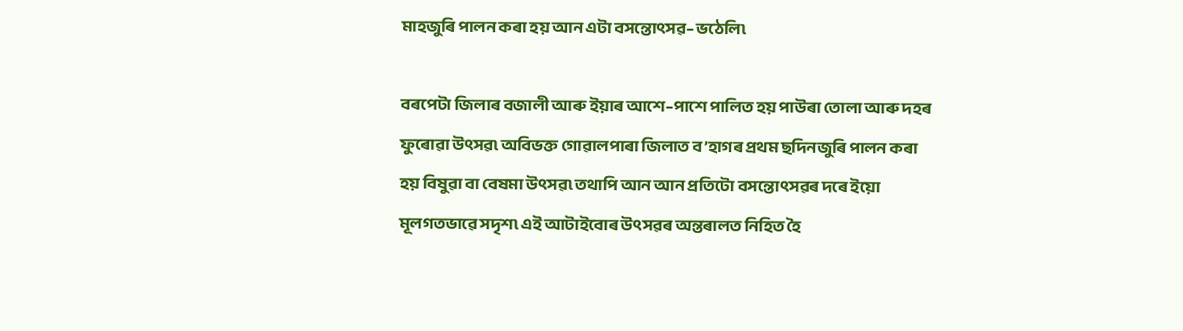মাহজুৰি পালন কৰা হয় আন এটা বসন্তোৎসৱ– ভঠেলি৷

বৰপেটা জিলাৰ বজালী আৰু ইয়াৰ আশে–পাশে পালিত হয় পাউৰা তোলা আৰু দহৰ ফুৰোৱা উৎসৱ৷ অবিভক্ত গোৱালপাৰা জিলাত ব’হাগৰ প্রথম ছদিনজুৰি পালন কৰা হয় বিষুৱা বা বেষমা উৎসৱ৷ তথাপি আন আন প্রতিটো বসন্তোৎসৱৰ দৰে ইয়ো মূলগতভাৱে সদৃশ৷ এই আটাইবোৰ উৎসৱৰ অন্তৰালত নিহিত হৈ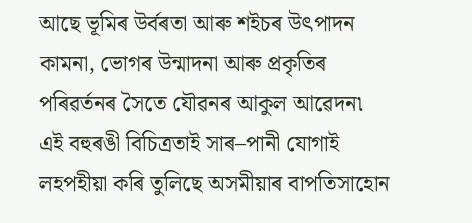আছে ভূমিৰ উর্বৰতা আৰু শইচৰ উৎপাদন কামনা, ভোগৰ উন্মাদনা আৰু প্রকৃতিৰ পৰিৱর্তনৰ সৈতে যৌৱনৰ আকুল আৱেদন৷ এই বহুৰঙী বিচিত্ৰতাই সাৰ–পানী যোগাই লহপহীয়া কৰি তুলিছে অসমীয়াৰ বাপতিসাহোন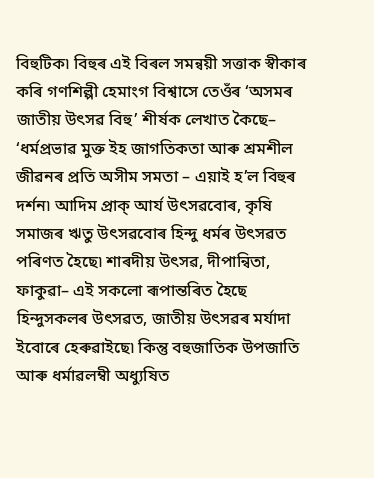বিহুটিক৷ বিহুৰ এই বিৰল সমন্বয়ী সত্তাক স্বীকাৰ কৰি গণশিল্পী হেমাংগ বিশ্বাসে তেওঁৰ ‘অসমৰ জাতীয় উৎসৱ বিহু’ শীর্ষক লেখাত কৈছে– ‘ধর্মপ্রভাৱ মুক্ত ইহ জাগতিকতা আৰু শ্রমশীল জীৱনৰ প্রতি অসীম সমতা – এয়াই হ’ল বিহুৰ দর্শন৷ আদিম প্রাক্ আর্য উৎসৱবোৰ, কৃষি সমাজৰ ঋতু উৎসৱবোৰ হিন্দু ধর্মৰ উৎসৱত পৰিণত হৈছে৷ শাৰদীয় উৎসৱ, দীপান্বিতা, ফাকুৱা– এই সকলো ৰূপান্তৰিত হৈছে হিন্দুসকলৰ উৎসৱত, জাতীয় উৎসৱৰ মর্যাদা ইবোৰে হেৰুৱাইছে৷ কিন্তু বহুজাতিক উপজাতি আৰু ধর্মাৱলম্বী অধ্যুষিত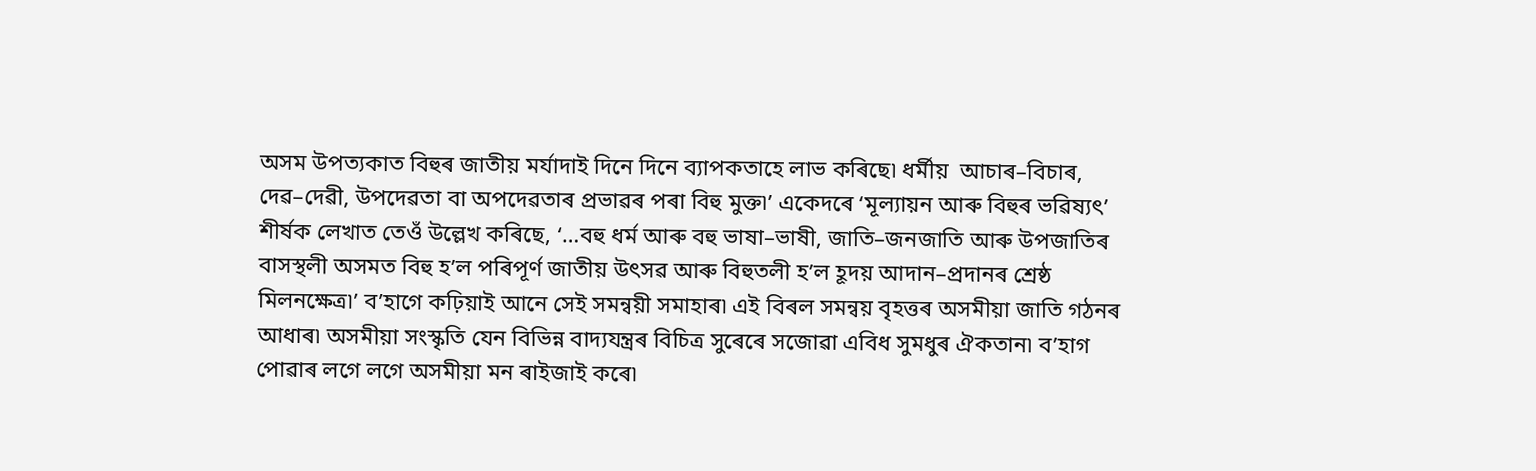অসম উপত্যকাত বিহুৰ জাতীয় মর্যাদাই দিনে দিনে ব্যাপকতাহে লাভ কৰিছে৷ ধৰ্মীয়  আচাৰ–বিচাৰ, দেৱ–দেৱী, উপদেৱতা বা অপদেৱতাৰ প্রভাৱৰ পৰা বিহু মুক্ত৷’ একেদৰে ‘মূল্যায়ন আৰু বিহুৰ ভৱিষ্যৎ’ শীর্ষক লেখাত তেওঁ উল্লেখ কৰিছে, ‘…বহু ধর্ম আৰু বহু ভাষা–ভাষী, জাতি–জনজাতি আৰু উপজাতিৰ বাসস্থলী অসমত বিহু হ’ল পৰিপূর্ণ জাতীয় উৎসৱ আৰু বিহুতলী হ’ল হূদয় আদান–প্রদানৰ শ্রেষ্ঠ মিলনক্ষেত্র৷’ ব’হাগে কঢ়িয়াই আনে সেই সমন্বয়ী সমাহাৰ৷ এই বিৰল সমন্বয় বৃহত্তৰ অসমীয়া জাতি গঠনৰ আধাৰ৷ অসমীয়া সংস্কৃতি যেন বিভিন্ন বাদ্যযন্ত্রৰ বিচিত্র সুৰেৰে সজোৱা এবিধ সুমধুৰ ঐকতান৷ ব’হাগ পোৱাৰ লগে লগে অসমীয়া মন ৰাইজাই কৰে৷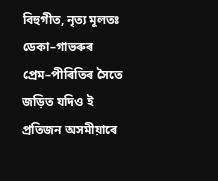বিহুগীত, নৃত্য মূলতঃ ডেকা–গাভৰুৰ প্রেম–পীৰিতিৰ সৈতে জড়িত যদিও ই প্রতিজন অসমীয়াৰে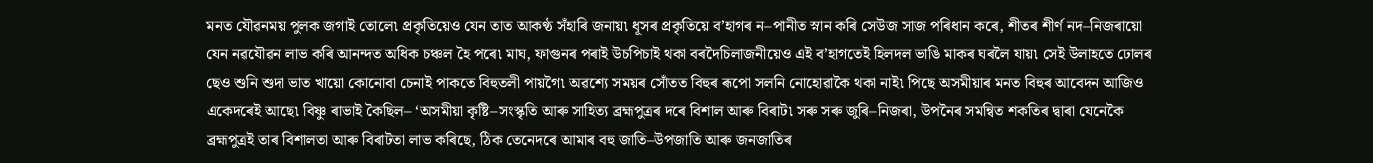মনত যৌৱনময় পুলক জগাই তোলে৷ প্রকৃতিয়েও যেন তাত আকণ্ঠ সঁহাৰি জনায়৷ ধূসৰ প্রকৃতিয়ে ব’হাগৰ ন–পানীত স্নান কৰি সেউজ সাজ পৰিধান কৰে, শীতৰ শীর্ণ নদ–নিজৰায়ো যেন নৱযৌৱন লাভ কৰি আনন্দত অধিক চঞ্চল হৈ পৰে৷ মাঘ, ফাগুনৰ পৰাই উচপিচাই থকা বৰদৈচিলাজনীয়েও এই ব’হাগতেই হিলদল ভাঙি মাকৰ ঘৰলৈ যায়৷ সেই উলাহতে ঢোলৰ ছেও শুনি শুদা ভাত খায়ো কোনোবা চেনাই পাকতে বিহুতলী পায়গৈ৷ অৱশ্যে সময়ৰ সোঁতত বিহুৰ ৰূপো সলনি নোহোৱাকৈ থকা নাই৷ পিছে অসমীয়াৰ মনত বিহুৰ আবেদন আজিও একেদৰেই আছে৷ বিষ্ণু ৰাভাই কৈছিল– ‘অসমীয়া কৃষ্টি–সংস্কৃতি আৰু সাহিত্য ব্রহ্মপুত্রৰ দৰে বিশাল আৰু বিৰাট৷ সৰু সৰু জুৰি–নিজৰা, উপনৈৰ সমন্বিত শকতিৰ দ্বাৰা যেনেকৈ ব্রহ্মপুত্রই তাৰ বিশালতা আৰু বিৰাটতা লাভ কৰিছে, ঠিক তেনেদৰে আমাৰ বহু জাতি–উপজাতি আৰু জনজাতিৰ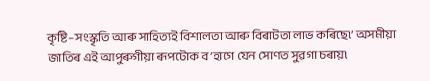কৃষ্টি–সংস্কৃতি আৰু সাহিত্যই বিশালতা আৰু বিৰাটতা লাভ কৰিছে৷’ অসমীয়া জাতিৰ এই আপুৰুগীয়া ৰূপটোক ব’হাগে যেন সোণত সুৱগা চৰায়৷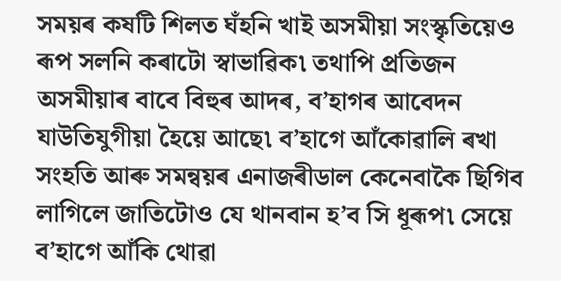সময়ৰ কষটি শিলত ঘঁহনি খাই অসমীয়া সংস্কৃতিয়েও ৰূপ সলনি কৰাটো স্বাভাৱিক৷ তথাপি প্রতিজন অসমীয়াৰ বাবে বিহুৰ আদৰ, ব’হাগৰ আবেদন যাউতিযুগীয়া হৈয়ে আছে৷ ব’হাগে আঁকোৱালি ৰখা সংহতি আৰু সমন্বয়ৰ এনাজৰীডাল কেনেবাকৈ ছিগিব লাগিলে জাতিটোও যে থানবান হ’ব সি ধূৰূপ৷ সেয়ে ব’হাগে আঁকি থোৱা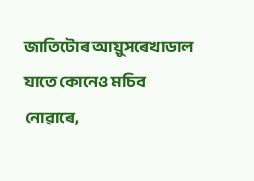জাতিটোৰ আয়ুসৰেখাডাল যাতে কোনেও মচিব নোৱাৰে,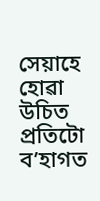সেয়াহে হোৱা উচিত প্রতিটো ব’হাগত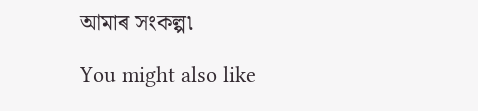আমাৰ সংকল্প৷

You might also like